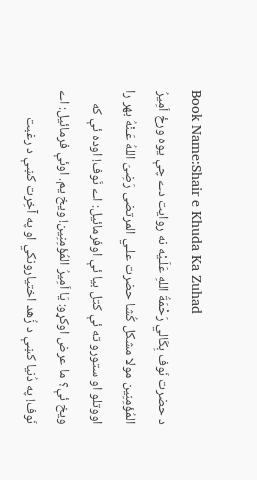Book Name:Shair e Khuda Ka Zuhad
د حضرت نَوف بِکَالي رَحْمَةُ اللهِ عَلَـيْه نه روايت دے چې يوه ورځ اَمِيرُ المُؤمِنِين مولا مشکل کُشا حضرت علـي المرتضی رَضِىَ اللهُ عَـنْهُ بهر را اووتلو او ستورو ته ئې کتل بيا ئې اوفرمائيل: اے نَوف! اوده ئې که ويخ ئې؟ ما عرض اوکړو: يَا اَمِيرُ المُؤمِنِين! ويخ يم. اوئې فرمائيل: اے نَوف! په دُنيا کښې د زُهد اختيارونکي او په آخِرت کښې د رغبت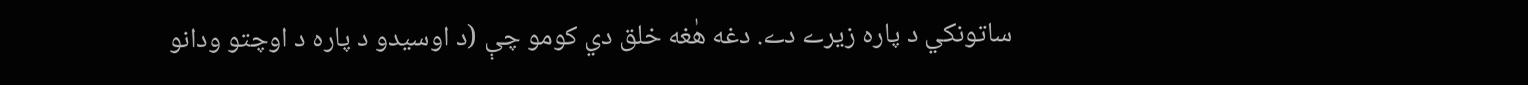ساتونکي د پاره زيرے دے. دغه هٰغه خلق دي کومو چې (د اوسيدو د پاره د اوچتو ودانو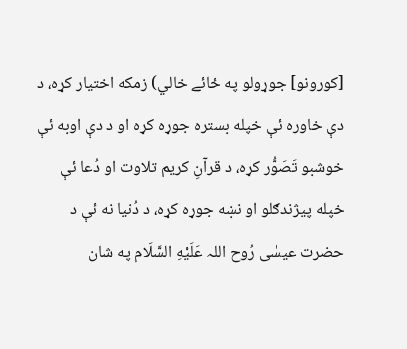[كورونو] جوړولو په ځائے خالي) زمکه اختيار کړه، د دې خاوره ئې خپله بستره جوړه کړه او د دې اوبه ئې خوشبو تَصَوُّر کړه، د قرآنِ کريم تلاوت او دُعا ئې خپله پيژندګلو او نښه جوړه کړه، د دُنيا نه ئې د حضرت عيسٰی رُوح اللہ عَلَیْهِ السَّلَام په شان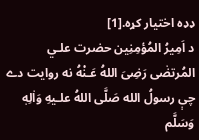ډډه اختيار کړه.[1]
د اَمِيرُ المُؤمِنِين حضرت علـي المُرتضٰی رَضِىَ اللهُ عَـنْهُ نه روايت دے چې رسولُ الله صَلَّى اللهُ علـيهِ وَاٰلِهٖ وَسَلَّم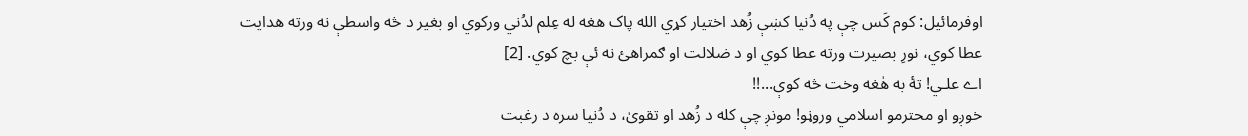اوفرمائيل: کوم کَس چې په دُنيا کښې زُهد اختيار کړي الله پاک هغه له عِلم لدُني ورکوي او بغير د څه واسطې نه ورته هدايت عطا کوي، نورِ بصيرت ورته عطا کوي او د ضلالت او ګمراهئ نه ئې بچ کوي. [2]
اے علـي! تۀ به هٰغه وخت څه کوې...!!
خوږو او محترمو اسلامي وروڼو! مونږ چې کله د زُهد او تقویٰ، د دُنيا سره د رغبت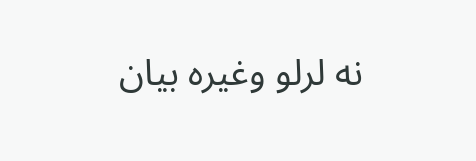نه لرلو وغيره بيان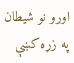اورو نو شيطان په زړه کښې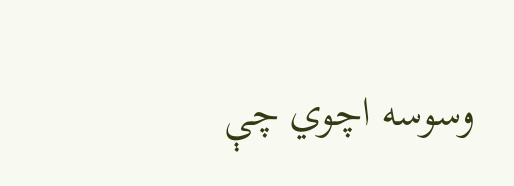وسوسه اچوي چې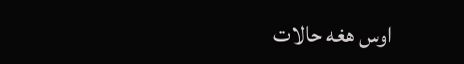اوس هغه حالات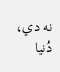نه دي، دُنيا